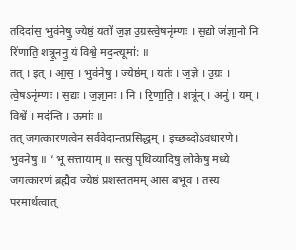तदिदा॑स॒ भुव॑नेषु॒ ज्येष्ठं॒ यतो॑ ज॒ज्ञ उ॒ग्रस्त्वे॒षनृ॑म्णः । स॒द्यो ज॑ज्ञा॒नो नि रि॑णाति॒ शत्रू॒ननु॒ यं विश्वे॒ मद॒न्त्यूमा॑: ॥
तत् । इत् । आ॒स॒ । भुव॑नेषु । ज्येष्ठ॑म् । यतः॑ । ज॒ज्ञे । उ॒ग्रः । त्वे॒षऽनृ॑म्णः । स॒द्यः । ज॒ज्ञा॒नः । नि । रि॒णा॒ति॒ । शत्रू॑न् । अनु॑ । यम् । विश्वे॑ । मद॑न्ति । ऊमाः॑ ॥
तत् जगत्कारणत्वेन सर्ववेदान्तप्रसिद्धम् । इच्छब्दोऽवधारणे। भुवनेषु ॥ ‘ भू सत्तायाम् ॥ सत्सु पृथिव्यादिषु लोकेषु मध्ये जगत्कारणं ब्रह्मैव ज्येष्ठं प्रशस्ततमम् आस बभूव । तस्य परमार्थत्वात्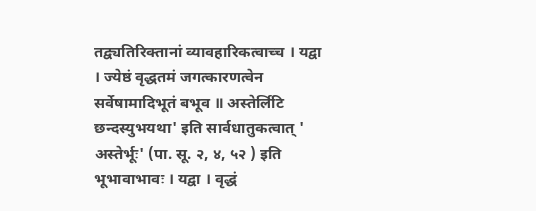तद्व्यतिरिक्तानां व्यावहारिकत्वाच्च । यद्वा । ज्येष्ठं वृद्धतमं जगत्कारणत्वेन सर्वेषामादिभूतं बभूव ॥ अस्तेर्लिटि छन्दस्युभयथा' इति सार्वधातुकत्वात् ' अस्तेर्भूः' (पा. सू. २, ४, ५२ ) इति भूभावाभावः । यद्वा । वृद्धं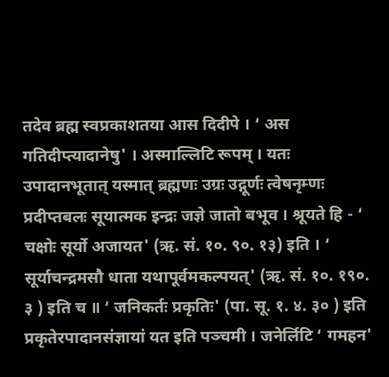तदेव ब्रह्म स्वप्रकाशतया आस दिदीपे । ‘ अस गतिदीप्त्यादानेषु' । अस्माल्लिटि रूपम् । यतः उपादानभूतात् यस्मात् ब्रह्मणः उग्रः उद्गूर्णः त्वेषनृम्णः प्रदीप्तबलः सूयात्मक इन्द्रः जज्ञे जातो बभूव । श्रूयते हि - ‘ चक्षोः सूर्यो अजायत' (ऋ. सं. १०. ९०. १३) इति । ‘ सूर्याचन्द्रमसौ धाता यथापूर्वमकल्पयत्' (ऋ. सं. १०. १९०. ३ ) इति च ॥ ‘ जनिकर्तः प्रकृतिः' (पा. सू. १. ४. ३० ) इति प्रकृतेरपादानसंज्ञायां यत इति पञ्चमी । जनेर्लिटि ‘ गमहन'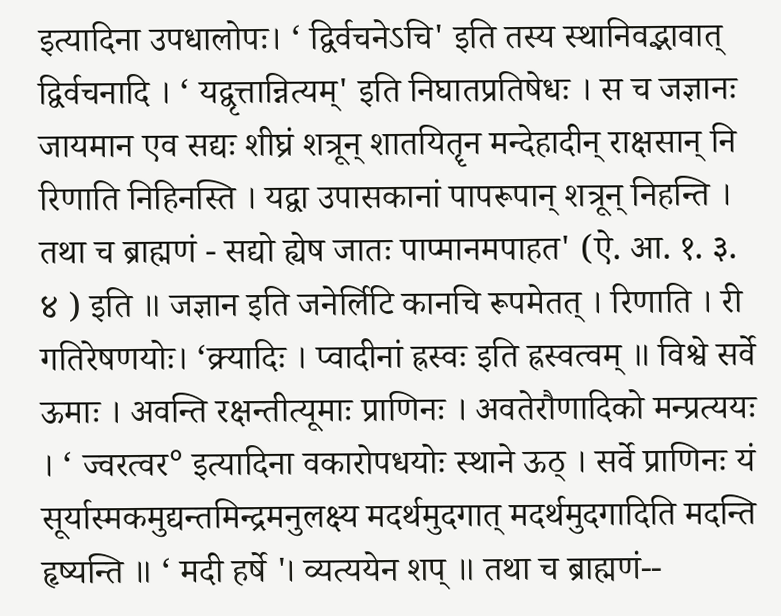इत्यादिना उपधालोपः। ‘ द्विर्वचनेऽचि' इति तस्य स्थानिवद्भावात् द्विर्वचनादि । ‘ यद्वृत्तान्नित्यम्' इति निघातप्रतिषेधः । स च जज्ञानः जायमान एव सद्यः शीघ्रं शत्रून् शातयितॄन मन्देहादीन् राक्षसान् नि रिणाति निहिनस्ति । यद्वा उपासकानां पापरूपान् शत्रून् निहन्ति । तथा च ब्राह्मणं - सद्यो ह्येष जातः पाप्मानमपाहत' (ऐ. आ. १. ३. ४ ) इति ॥ जज्ञान इति जनेर्लिटि कानचि रूपमेतत् । रिणाति । री गतिरेषणयोः। ‘क्र्यादिः । प्वादीनां ह्रस्वः इति ह्रस्वत्वम् ॥ विश्वे सर्वे ऊमाः । अवन्ति रक्षन्तीत्यूमाः प्राणिनः । अवतेरौणादिको मन्प्रत्ययः । ‘ ज्वरत्वर° इत्यादिना वकारोपधयोः स्थाने ऊठ् । सर्वे प्राणिनः यं सूर्यास्मकमुद्यन्तमिन्द्रमनुलक्ष्य मदर्थमुदगात् मदर्थमुदगादिति मदन्ति हृष्यन्ति ॥ ‘ मदी हर्षे '। व्यत्ययेन शप् ॥ तथा च ब्राह्मणं--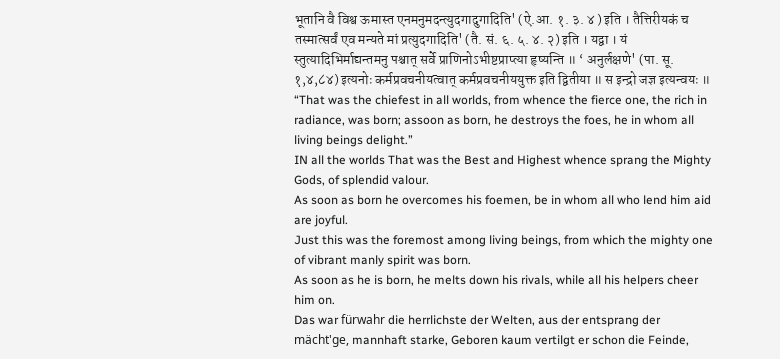भूतानि वै विश्व ऊमास्त एनमनुमदन्त्युदगादुगादिति' (ऐ.आ. १. ३. ४ ) इति । तैत्तिरीयकं च तस्मात्सर्वं एव मन्यते मां प्रत्युदगादिति' (तै. सं. ६. ५. ४. २) इति । यद्वा । यं स्तुत्यादिभिर्माद्यन्तमनु पश्चात् सर्वे प्राणिनोऽभीष्टप्राप्त्या हृष्यन्ति ॥ ‘ अनुर्लक्षणे' (पा. सू. १,४,८४) इत्यनोः कर्मप्रवचनीयत्वात् कर्मप्रवचनीययुक्त इति द्वितीया ॥ स इन्द्रो जज्ञ इत्यन्वयः ॥
“That was the chiefest in all worlds, from whence the fierce one, the rich in radiance, was born; assoon as born, he destroys the foes, he in whom all living beings delight.”
IN all the worlds That was the Best and Highest whence sprang the Mighty Gods, of splendid valour.
As soon as born he overcomes his foemen, be in whom all who lend him aid are joyful.
Just this was the foremost among living beings, from which the mighty one of vibrant manly spirit was born.
As soon as he is born, he melts down his rivals, while all his helpers cheer him on.
Das war fürwahr die herrlichste der Welten, aus der entsprang der mächt'ge, mannhaft starke, Geboren kaum vertilgt er schon die Feinde,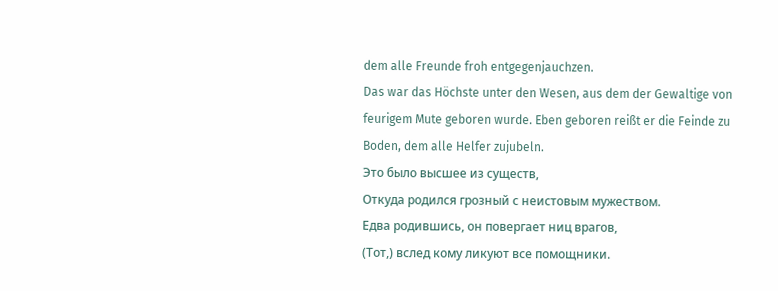dem alle Freunde froh entgegenjauchzen.
Das war das Höchste unter den Wesen, aus dem der Gewaltige von feurigem Mute geboren wurde. Eben geboren reißt er die Feinde zu Boden, dem alle Helfer zujubeln.
Это было высшее из существ,
Откуда родился грозный с неистовым мужеством.
Едва родившись, он повергает ниц врагов,
(Тот,) вслед кому ликуют все помощники.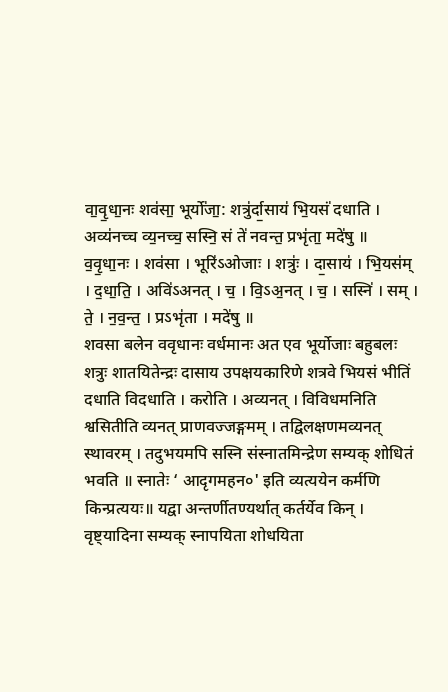वा॒वृ॒धा॒नः शव॑सा॒ भूर्यो॑जा॒: शत्रु॑र्दा॒साय॑ भि॒यसं॑ दधाति । अव्य॑नच्च व्य॒नच्च॒ सस्नि॒ सं ते॑ नवन्त॒ प्रभृ॑ता॒ मदे॑षु ॥
व॒वृ॒धा॒नः । शव॑सा । भूरि॑ऽओजाः । शत्रुः॑ । दा॒साय॑ । भि॒यस॑म् । द॒धा॒ति॒ । अवि॑ऽअनत् । च॒ । वि॒ऽअ॒नत् । च॒ । सस्नि॑ । सम् । ते॒ । न॒व॒न्त॒ । प्रऽभृ॑ता । मदे॑षु ॥
शवसा बलेन ववृधानः वर्धमानः अत एव भूर्योजाः बहुबलः शत्रुः शातयितेन्द्रः दासाय उपक्षयकारिणे शत्रवे भियसं भीतिं दधाति विदधाति । करोति । अव्यनत् । विविधमनिति श्वसितीति व्यनत् प्राणवज्जङ्गमम् । तद्विलक्षणमव्यनत् स्थावरम् । तदुभयमपि सस्नि संस्नातमिन्द्रेण सम्यक् शोधितं भवति ॥ स्नातेः ‘ आदृगमहन०' इति व्यत्ययेन कर्मणि किन्प्रत्ययः॥ यद्वा अन्तर्णीतण्यर्थात् कर्तर्येव किन् । वृष्ट्यादिना सम्यक् स्नापयिता शोधयिता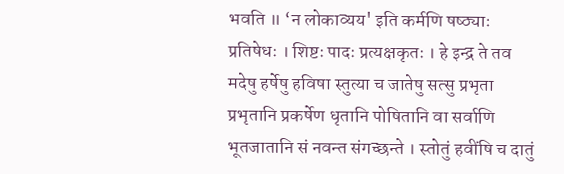भवति ॥ ‘न लोकाव्यय' इति कर्मणि षष्ठ्याः प्रतिषेधः । शिष्टः पादः प्रत्यक्षकृतः । हे इन्द्र ते तव मदेषु हर्षेषु हविषा स्तुत्या च जातेषु सत्सु प्रभृता प्रभृतानि प्रकर्षेण धृतानि पोषितानि वा सर्वाणि भूतजातानि सं नवन्त संगच्छन्ते । स्तोतुं हवींषि च दातुं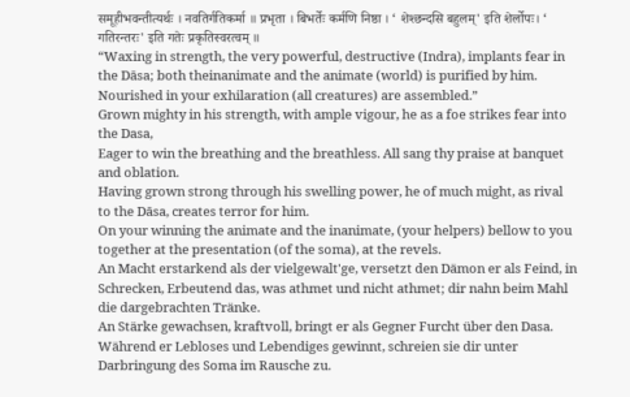समूहीभवन्तीत्यर्थः । नवतिर्गतिकर्मा ॥ प्रभृता । बिभर्तेः कर्मणि निष्ठा । ‘ शेश्छन्दसि बहुलम्' इति शेर्लोपः। ‘ गतिरन्तरः' इति गतेः प्रकृतिस्वरत्वम् ॥
“Waxing in strength, the very powerful, destructive (Indra), implants fear in the Dāsa; both theinanimate and the animate (world) is purified by him. Nourished in your exhilaration (all creatures) are assembled.”
Grown mighty in his strength, with ample vigour, he as a foe strikes fear into the Dasa,
Eager to win the breathing and the breathless. All sang thy praise at banquet and oblation.
Having grown strong through his swelling power, he of much might, as rival to the Dāsa, creates terror for him.
On your winning the animate and the inanimate, (your helpers) bellow to you together at the presentation (of the soma), at the revels.
An Macht erstarkend als der vielgewalt'ge, versetzt den Dämon er als Feind, in Schrecken, Erbeutend das, was athmet und nicht athmet; dir nahn beim Mahl die dargebrachten Tränke.
An Stärke gewachsen, kraftvoll, bringt er als Gegner Furcht über den Dasa. Während er Lebloses und Lebendiges gewinnt, schreien sie dir unter Darbringung des Soma im Rausche zu.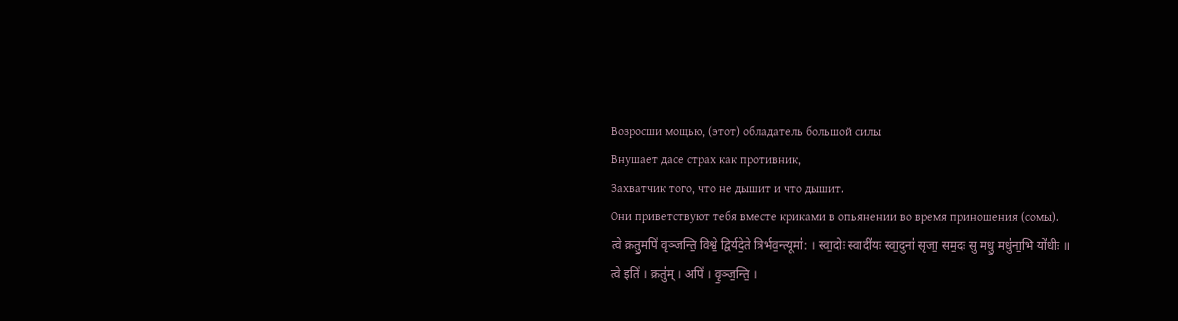Возросши мощью, (этот) обладатель большой силы
Внушает дасе страх как противник,
Захватчик того, что не дышит и что дышит.
Они приветствуют тебя вместе криками в опьянении во время приношения (сомы).
त्वे क्रतु॒मपि॑ वृञ्जन्ति॒ विश्वे॒ द्विर्यदे॒ते त्रिर्भव॒न्त्यूमा॑: । स्वा॒दोः स्वादी॑यः स्वा॒दुना॑ सृजा॒ सम॒दः सु मधु॒ मधु॑ना॒भि यो॑धीः ॥
त्वे इति॑ । क्रतु॑म् । अपि॑ । वृ॒ञ्ज॒न्ति॒ ।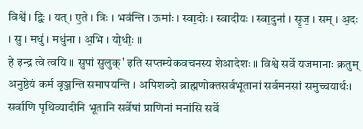विश्वे॑ । द्विः । यत् । ए॒ते । त्रिः । भव॑न्ति । ऊमाः॑ । स्वा॒दोः । स्वादी॑यः । स्वा॒दुना॑ । सृ॒ज॒ । सम् । अ॒दः । सु । मधु॑ । मधु॑ना । अ॒भि । यो॒धीः॒ ॥
हे इन्द्र त्वे त्वयि ॥ सुपां सुलुक्' इति सप्तम्येकवचनस्य शेआदेशः ॥ विश्वे सर्वे यजमानाः क्रतुम् अनुष्ठेयं कर्म वृञ्जन्ति समापयन्ति । अपिशब्दो ब्राह्मणोक्तसर्वभूतानां सर्वमनसां समुच्चयार्थः। सर्वाणि पृथिव्यादीनि भूतानि सर्वेषां प्राणिनां मनांसि सर्वे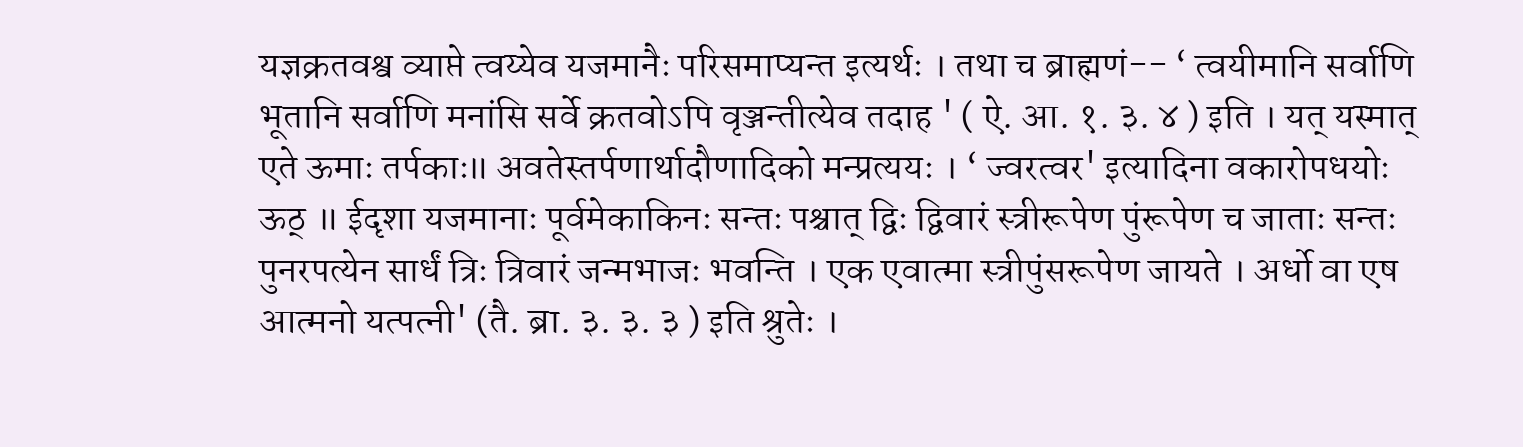यज्ञक्रतवश्व व्याप्ते त्वय्येव यजमानैः परिसमाप्यन्त इत्यर्थः । तथा च ब्राह्मणं-- ‘ त्वयीमानि सर्वाणि भूतानि सर्वाणि मनांसि सर्वे क्रतवोऽपि वृञ्जन्तीत्येव तदाह ' ( ऐ. आ. १. ३. ४ ) इति । यत् यस्मात् एते ऊमाः तर्पकाः॥ अवतेस्तर्पणार्थादौणादिको मन्प्रत्ययः । ‘ ज्वरत्वर' इत्यादिना वकारोपधयोः ऊठ् ॥ ईदृशा यजमानाः पूर्वमेकाकिनः सन्तः पश्चात् द्विः द्विवारं स्त्रीरूपेण पुंरूपेण च जाताः सन्तः पुनरपत्येन सार्धं त्रिः त्रिवारं जन्मभाजः भवन्ति । एक एवात्मा स्त्रीपुंसरूपेण जायते । अर्धो वा एष आत्मनो यत्पत्नी' (तै. ब्रा. ३. ३. ३ ) इति श्रुतेः ।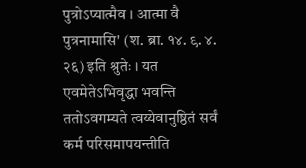पुत्रोऽप्यात्मैव । आत्मा वै पुत्रनामासि' (श. ब्रा. १४. ९. ४. २६) इति श्रुतेः । यत एवमेतेऽभिवृद्धा भवन्ति ततोऽवगम्यते त्वय्येवानुष्ठितं सर्वं कर्म परिसमापयन्तीति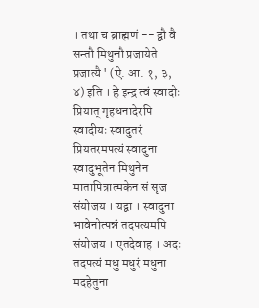। तथा च ब्राह्मणं -- द्वौ वै सन्तौ मिथुनौ प्रजायेते प्रजात्यै ' (ऐ. आ. १, ३, ४) इति । हे इन्द्र त्वं स्वादोः प्रियात् गृहधनादेरपि स्वादीयः स्वादुतरं प्रियतरमपत्यं स्वादुना स्वादुभूतेन मिथुनेन मातापित्रात्मकेन सं सृज संयोजय । यद्वा । स्वादुना भावेनोत्पन्नं तदपत्यमपि संयोजय । एतदेवाह । अदः तदपत्यं मधु मधुरं मधुना मदहेतुना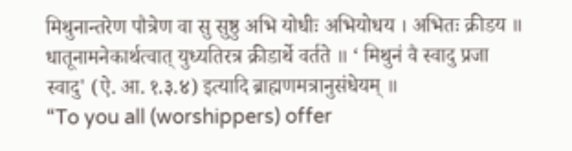मिथुनान्तरेण पौत्रेण वा सु सुष्ठु अभि योधीः अभियोधय । अभितः क्रीडय ॥ धातूनामनेकार्थत्वात् युध्यतिरत्र क्रीडार्थे वर्तते ॥ ‘ मिथुनं वै स्वादु प्रजा स्वादु' (ऐ. आ. १.३.४) इत्यादि ब्राह्मणमत्रानुसंधेयम् ॥
“To you all (worshippers) offer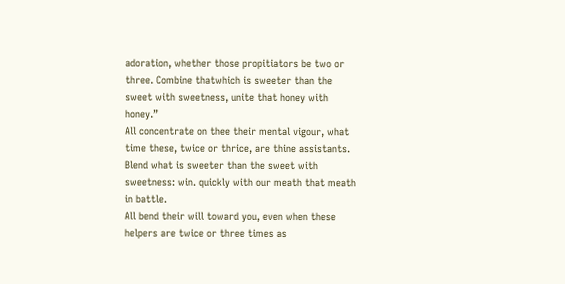adoration, whether those propitiators be two or three. Combine thatwhich is sweeter than the sweet with sweetness, unite that honey with honey.”
All concentrate on thee their mental vigour, what time these, twice or thrice, are thine assistants.
Blend what is sweeter than the sweet with sweetness: win. quickly with our meath that meath in battle.
All bend their will toward you, even when these helpers are twice or three times as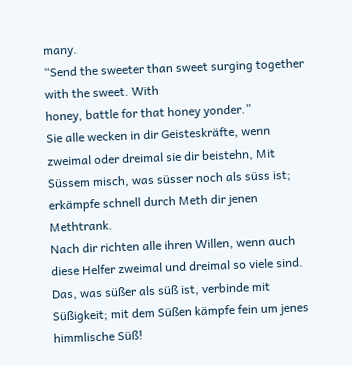many.
“Send the sweeter than sweet surging together with the sweet. With
honey, battle for that honey yonder.”
Sie alle wecken in dir Geisteskräfte, wenn zweimal oder dreimal sie dir beistehn, Mit Süssem misch, was süsser noch als süss ist; erkämpfe schnell durch Meth dir jenen Methtrank.
Nach dir richten alle ihren Willen, wenn auch diese Helfer zweimal und dreimal so viele sind. Das, was süßer als süß ist, verbinde mit Süßigkeit; mit dem Süßen kämpfe fein um jenes himmlische Süß!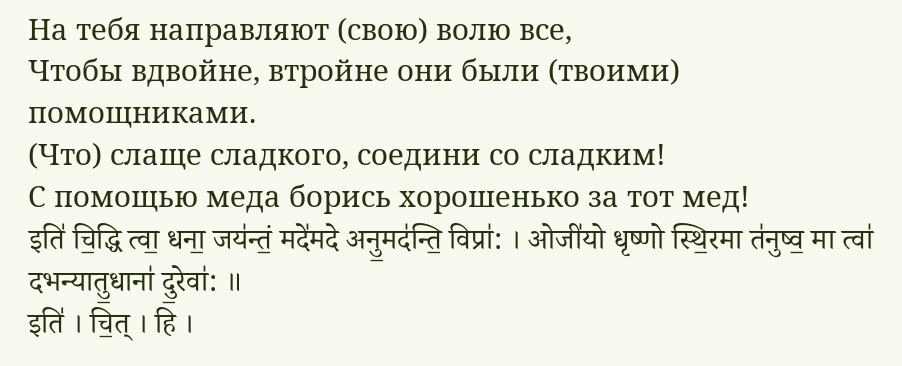На тебя направляют (свою) волю все,
Чтобы вдвойне, втройне они были (твоими) помощниками.
(Что) слаще сладкого, соедини со сладким!
С помощью меда борись хорошенько за тот мед!
इति॑ चि॒द्धि त्वा॒ धना॒ जय॑न्तं॒ मदे॑मदे अनु॒मद॑न्ति॒ विप्रा॑: । ओजी॑यो धृष्णो स्थि॒रमा त॑नुष्व॒ मा त्वा॑ दभन्यातु॒धाना॑ दु॒रेवा॑: ॥
इति॑ । चि॒त् । हि ।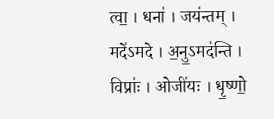त्वा॒ । धना॑ । जय॑न्तम् । मदे॑ऽमदे । अ॒नु॒ऽमद॑न्ति । विप्राः॑ । ओजी॑यः । धृ॒ष्णो॒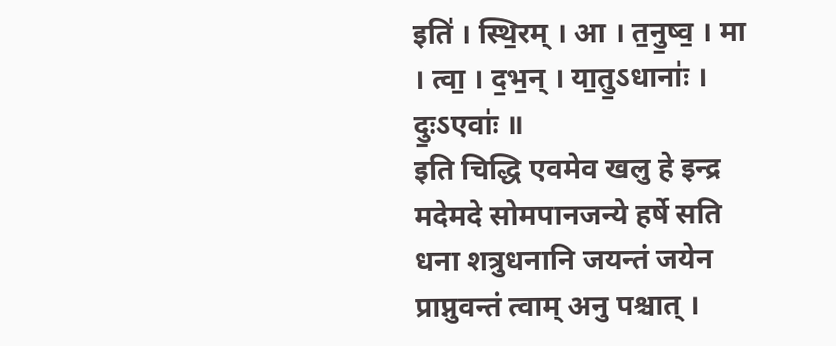इति॑ । स्थि॒रम् । आ । त॒नु॒ष्व॒ । मा । त्वा॒ । द॒भ॒न् । या॒तु॒ऽधानाः॑ । दुः॒ऽएवाः॑ ॥
इति चिद्धि एवमेव खलु हे इन्द्र मदेमदे सोमपानजन्ये हर्षे सति धना शत्रुधनानि जयन्तं जयेन प्राप्नुवन्तं त्वाम् अनु पश्चात् ।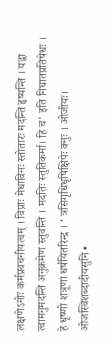लक्षणेऽनोः कर्मप्रवचनीयत्वम् । विप्राः मेधाविनः स्तोतारः मदन्ति हृष्यन्ति । यद्वा त्वामनुमदन्ति अनुक्रमेण स्तुवन्ति । मदतिः स्तुतिकर्मा। हि च' इति निघातप्रतिषेधः । हे धृष्णो शत्रूणां धर्षयितरिन्द्र । ‘ त्रसिगृधिधृषिक्षिपेः क्नुः । ओजीयः। ओजस्विशब्दादीयसुनि •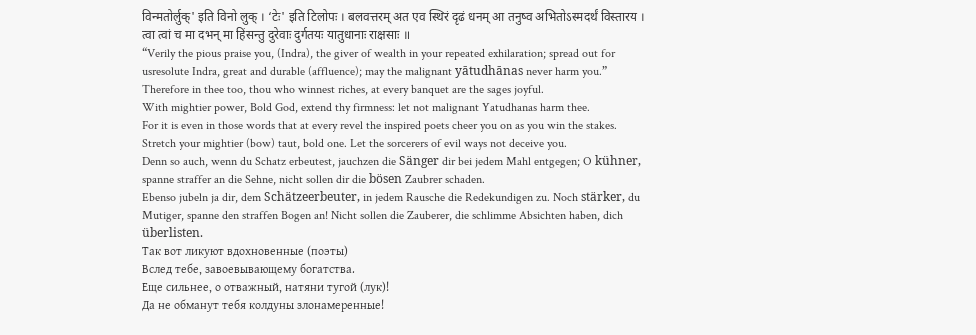विन्मतोर्लुक्' इति विनो लुक् । ‘टेः' इति टिलोपः । बलवत्तरम् अत एव स्थिरं दृढं धनम् आ तनुष्व अभितोऽस्मदर्थं विस्तारय । त्वा त्वां च मा दभन् मा हिंसन्तु दुरेवाः दुर्गतयः यातुधानाः राक्षसाः ॥
“Verily the pious praise you, (Indra), the giver of wealth in your repeated exhilaration; spread out for usresolute Indra, great and durable (affluence); may the malignant yātudhānas never harm you.”
Therefore in thee too, thou who winnest riches, at every banquet are the sages joyful.
With mightier power, Bold God, extend thy firmness: let not malignant Yatudhanas harm thee.
For it is even in those words that at every revel the inspired poets cheer you on as you win the stakes.
Stretch your mightier (bow) taut, bold one. Let the sorcerers of evil ways not deceive you.
Denn so auch, wenn du Schatz erbeutest, jauchzen die Sänger dir bei jedem Mahl entgegen; O kühner, spanne straffer an die Sehne, nicht sollen dir die bösen Zaubrer schaden.
Ebenso jubeln ja dir, dem Schätzeerbeuter, in jedem Rausche die Redekundigen zu. Noch stärker, du Mutiger, spanne den straffen Bogen an! Nicht sollen die Zauberer, die schlimme Absichten haben, dich überlisten.
Так вот ликуют вдохновенные (поэты)
Вслед тебе, завоевывающему богатства.
Еще сильнее, о отважный, натяни тугой (лук)!
Да не обманут тебя колдуны злонамеренные!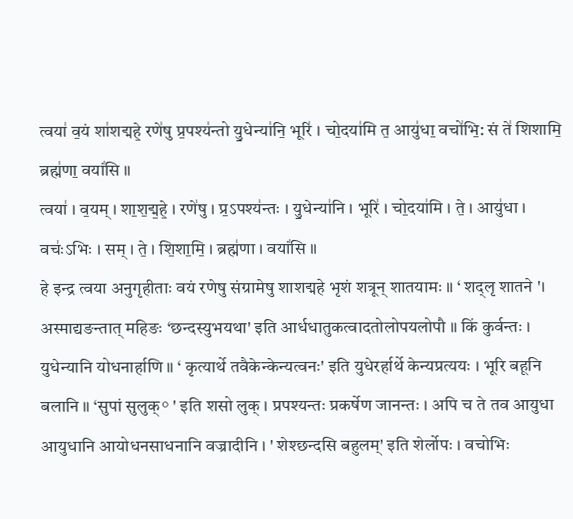त्वया॑ व॒यं शा॑शद्महे॒ रणे॑षु प्र॒पश्य॑न्तो यु॒धेन्या॑नि॒ भूरि॑ । चो॒दया॑मि त॒ आयु॑धा॒ वचो॑भि॒: सं ते॑ शिशामि॒ ब्रह्म॑णा॒ वयां॑सि ॥
त्वया॑ । व॒यम् । शा॒श॒द्म॒हे॒ । रणे॑षु । प्र॒ऽपश्य॑न्तः । यु॒धेन्या॑नि । भूरि॑ । चो॒दया॑मि । ते॒ । आयु॑धा । वचः॑ऽभिः । सम् । ते॒ । शि॒शा॒मि॒ । ब्रह्म॑णा । वयां॑सि ॥
हे इन्द्र त्वया अनुगृहीताः वयं रणेषु संग्रामेषु शाशद्महे भृशं शत्रून् शातयामः ॥ ‘ शद्लृ शातने '। अस्माद्यङन्तात् महिङः ‘छन्दस्युभयथा' इति आर्धधातुकत्वादतोलोपयलोपौ ॥ किं कुर्वन्तः । युधेन्यानि योधनार्हाणि ॥ ‘ कृत्यार्थे तवैकेन्केन्यत्वनः' इति युधेरर्हार्थे केन्यप्रत्ययः । भूरि बहूनि बलानि ॥ ‘सुपां सुलुक्° ' इति शसो लुक् । प्रपश्यन्तः प्रकर्षेण जानन्तः । अपि च ते तव आयुधा आयुधानि आयोधनसाधनानि वज्रादीनि । ' शेश्छन्दसि बहुलम्' इति शेर्लोपः । वचोभिः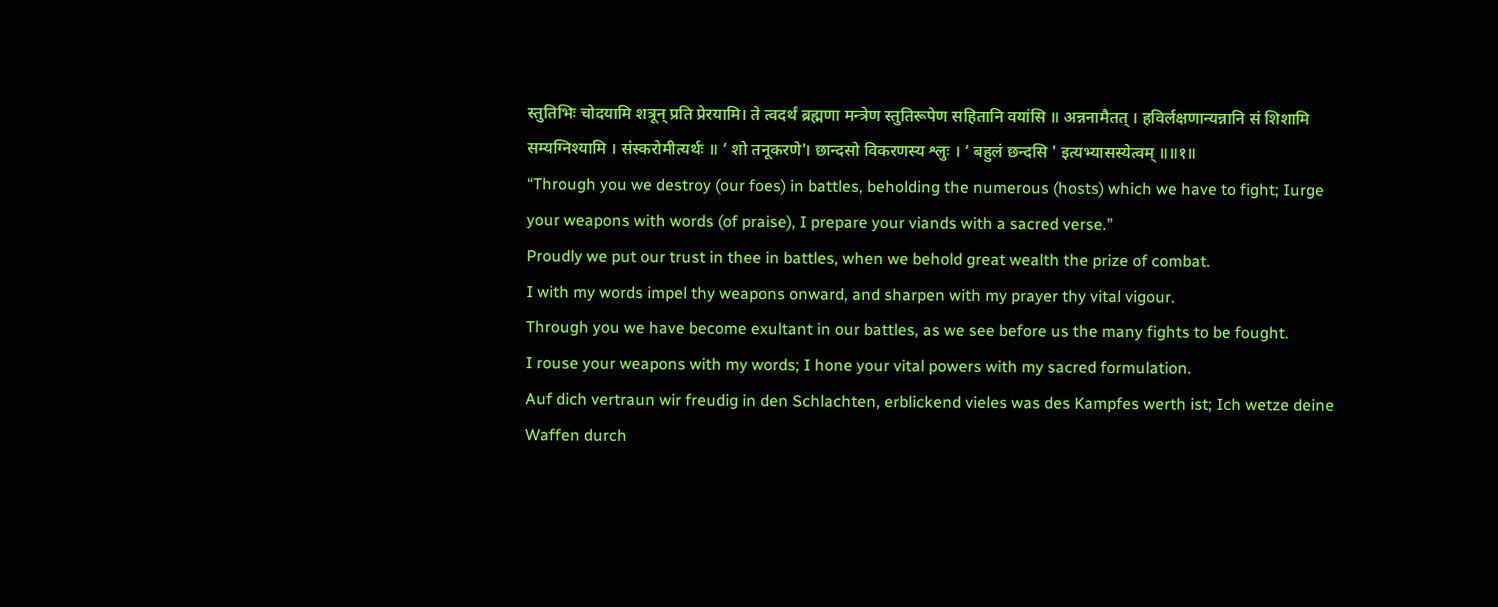स्तुतिभिः चोदयामि शत्रून् प्रति प्रेरयामि। ते त्वदर्थं ब्रह्मणा मन्त्रेण स्तुतिरूपेण सहितानि वयांसि ॥ अन्ननामैतत् । हविर्लक्षणान्यन्नानि सं शिशामि सम्यग्निश्यामि । संस्करोमीत्यर्थः ॥ ‘ शो तनूकरणे'। छान्दसो विकरणस्य श्लुः । ‘ बहुलं छन्दसि ' इत्यभ्यासस्येत्वम् ॥॥१॥
“Through you we destroy (our foes) in battles, beholding the numerous (hosts) which we have to fight; Iurge your weapons with words (of praise), I prepare your viands with a sacred verse.”
Proudly we put our trust in thee in battles, when we behold great wealth the prize of combat.
I with my words impel thy weapons onward, and sharpen with my prayer thy vital vigour.
Through you we have become exultant in our battles, as we see before us the many fights to be fought.
I rouse your weapons with my words; I hone your vital powers with my sacred formulation.
Auf dich vertraun wir freudig in den Schlachten, erblickend vieles was des Kampfes werth ist; Ich wetze deine Waffen durch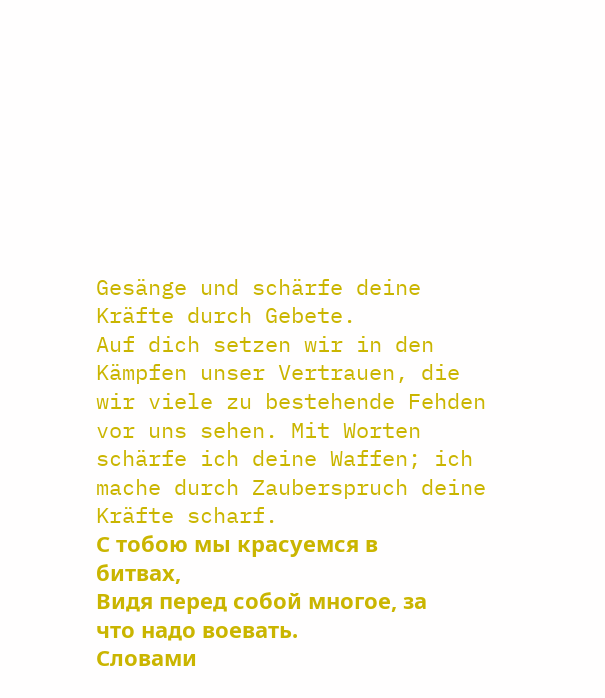Gesänge und schärfe deine Kräfte durch Gebete.
Auf dich setzen wir in den Kämpfen unser Vertrauen, die wir viele zu bestehende Fehden vor uns sehen. Mit Worten schärfe ich deine Waffen; ich mache durch Zauberspruch deine Kräfte scharf.
С тобою мы красуемся в битвах,
Видя перед собой многое, за что надо воевать.
Словами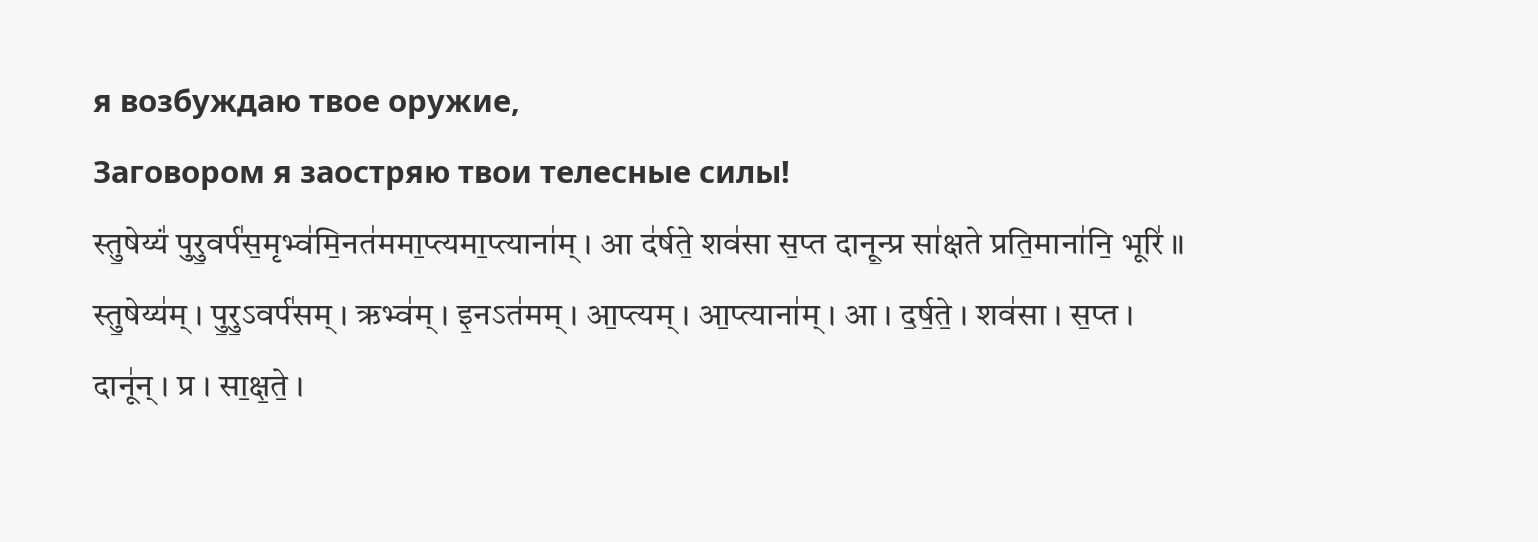я возбуждаю твое оружие,
Заговором я заостряю твои телесные силы!
स्तु॒षेय्यं॑ पुरु॒वर्प॑स॒मृभ्व॑मि॒नत॑ममा॒प्त्यमा॒प्त्याना॑म् । आ द॑र्षते॒ शव॑सा स॒प्त दानू॒न्प्र सा॑क्षते प्रति॒माना॑नि॒ भूरि॑ ॥
स्तु॒षेय्य॑म् । पु॒रु॒ऽवर्प॑सम् । ऋभ्व॑म् । इ॒नऽत॑मम् । आ॒प्त्यम् । आ॒प्त्याना॑म् । आ । द॒र्ष॒ते॒ । शव॑सा । स॒प्त । दानू॑न् । प्र । सा॒क्ष॒ते॒ ।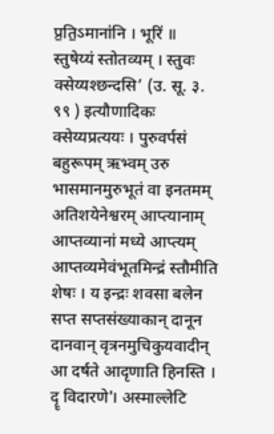प्र॒ति॒ऽमाना॑नि । भूरि॑ ॥
स्तुषेय्यं स्तोतव्यम् । स्तुवः क्सेय्यश्छन्दसि’ (उ. सू. ३. ९९ ) इत्यौणादिकः क्सेय्यप्रत्ययः । पुरुवर्पसं बहुरूपम् ऋभ्वम् उरु भासमानमुरुभूतं वा इनतमम् अतिशयेनेश्वरम् आप्त्यानाम् आप्तव्यानां मध्ये आप्त्यम् आप्तव्यमेवंभूतमिन्द्रं स्तौमीति शेषः । य इन्द्रः शवसा बलेन सप्त सप्तसंख्याकान् दानून दानवान् वृत्रनमुचिकुयवादीन् आ दर्षते आदृणाति हिनस्ति । दॄ विदारणे'। अस्माल्लेटि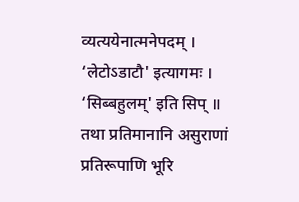व्यत्ययेनात्मनेपदम् । ‘लेटोऽडाटौ' इत्यागमः । ‘सिब्बहुलम्' इति सिप् ॥ तथा प्रतिमानानि असुराणां प्रतिरूपाणि भूरि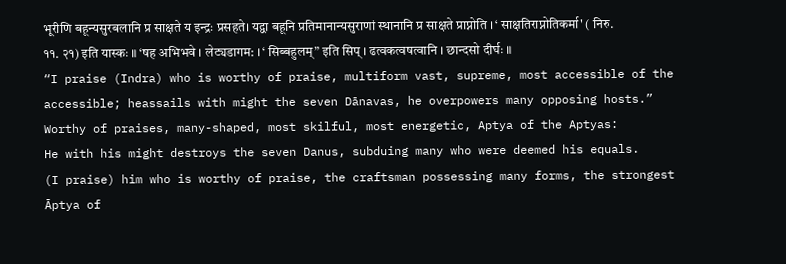भूरीणि बहून्यसुरबलानि प्र साक्षते य इन्द्रः प्रसहते। यद्वा बहूनि प्रतिमानान्यसुराणां स्थानानि प्र साक्षते प्राप्नोति । ‘ साक्षतिराप्नोतिकर्मा' ( निरु. ११. २१) इति यास्कः ॥ ‘षह अभिभवे । लेट्यडागम: । ‘ सिब्बहुलम्” इति सिप् । ढत्वकत्वषत्वानि । छान्दसो दीर्घः ॥
“I praise (Indra) who is worthy of praise, multiform vast, supreme, most accessible of the accessible; heassails with might the seven Dānavas, he overpowers many opposing hosts.”
Worthy of praises, many-shaped, most skilful, most energetic, Aptya of the Aptyas:
He with his might destroys the seven Danus, subduing many who were deemed his equals.
(I praise) him who is worthy of praise, the craftsman possessing many forms, the strongest Āptya of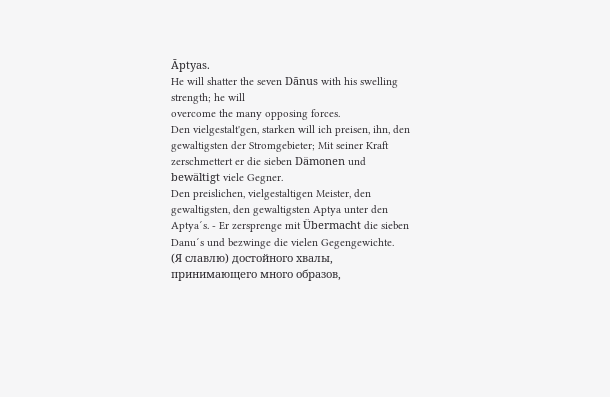Āptyas.
He will shatter the seven Dānus with his swelling strength; he will
overcome the many opposing forces.
Den vielgestalt'gen, starken will ich preisen, ihn, den gewaltigsten der Stromgebieter; Mit seiner Kraft zerschmettert er die sieben Dämonen und bewältigt viele Gegner.
Den preislichen, vielgestaltigen Meister, den gewaltigsten, den gewaltigsten Aptya unter den Aptya´s. - Er zersprenge mit Übermacht die sieben Danu´s und bezwinge die vielen Gegengewichte.
(Я славлю) достойного хвалы, принимающего много образов,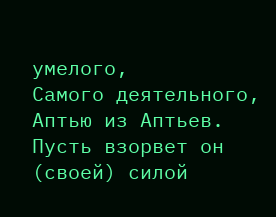умелого,
Самого деятельного, Аптью из Аптьев.
Пусть взорвет он (своей) силой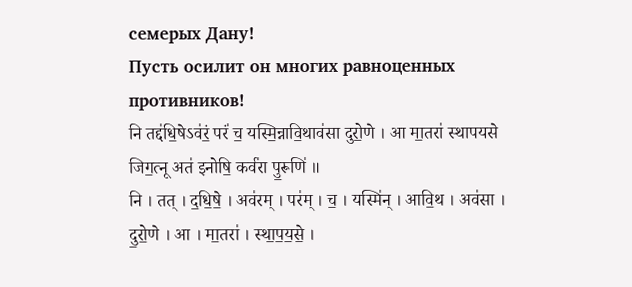семерых Дану!
Пусть осилит он многих равноценных противников!
नि तद्द॑धि॒षेऽव॑रं॒ परं॑ च॒ यस्मि॒न्नावि॒थाव॑सा दुरो॒णे । आ मा॒तरा॑ स्थापयसे जिग॒त्नू अत॑ इनोषि॒ कर्व॑रा पु॒रूणि॑ ॥
नि । तत् । द॒धि॒षे॒ । अव॑रम् । पर॑म् । च॒ । यस्मि॑न् । आवि॒थ । अव॑सा । दु॒रो॒णे । आ । मा॒तरा॑ । स्था॒प॒य॒से॒ ।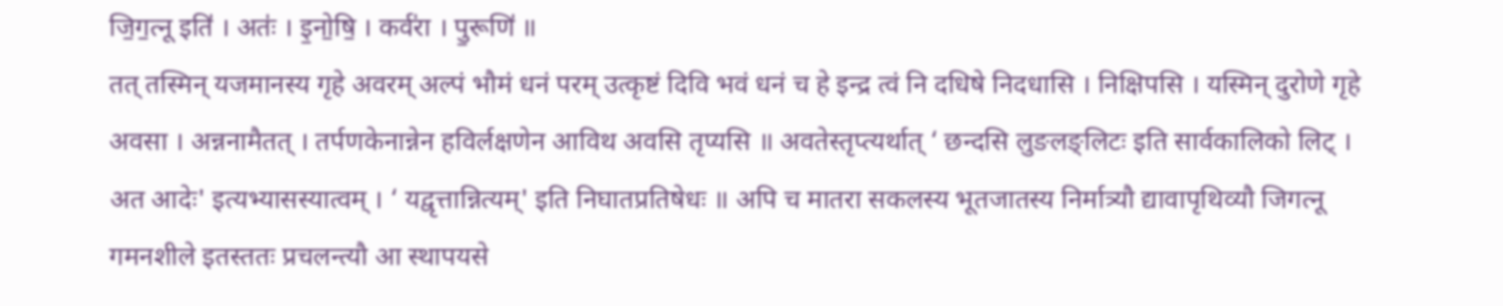जि॒ग॒त्नू इति॑ । अतः॑ । इ॒नो॒षि॒ । कर्व॑रा । पु॒रूणि॑ ॥
तत् तस्मिन् यजमानस्य गृहे अवरम् अल्पं भौमं धनं परम् उत्कृष्टं दिवि भवं धनं च हे इन्द्र त्वं नि दधिषे निदधासि । निक्षिपसि । यस्मिन् दुरोणे गृहे अवसा । अन्ननामैतत् । तर्पणकेनान्नेन हविर्लक्षणेन आविथ अवसि तृप्यसि ॥ अवतेस्तृप्त्यर्थात् ‘ छन्दसि लुङलङ्लिटः इति सार्वकालिको लिट् । अत आदेः' इत्यभ्यासस्यात्वम् । ‘ यद्वृत्तान्नित्यम्' इति निघातप्रतिषेधः ॥ अपि च मातरा सकलस्य भूतजातस्य निर्मात्र्यौ द्यावापृथिव्यौ जिगत्नू गमनशीले इतस्ततः प्रचलन्त्यौ आ स्थापयसे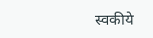स्वकीये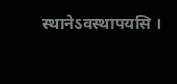स्थानेऽवस्थापयसि ।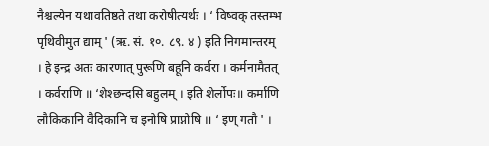नैश्चल्येन यथावतिष्ठते तथा करोषीत्यर्थः । ‘ विष्वक् तस्तम्भ पृथिवीमुत द्याम् ' (ऋ. सं. १०. ८९. ४ ) इति निगमान्तरम् । हे इन्द्र अतः कारणात् पुरूणि बहूनि कर्वरा । कर्मनामैतत् । कर्वराणि ॥ ‘शेश्छन्दसि बहुलम् । इति शेर्लोपः॥ कर्माणि लौकिकानि वैदिकानि च इनोषि प्राप्नोषि ॥ ‘ इण् गतौ ' ।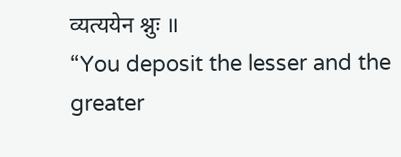व्यत्ययेन श्नुः ॥
“You deposit the lesser and the greater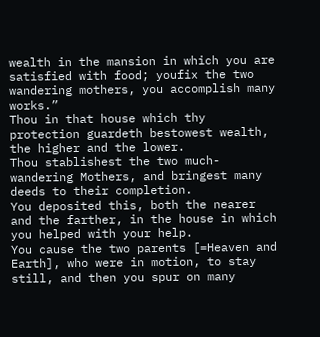wealth in the mansion in which you are satisfied with food; youfix the two wandering mothers, you accomplish many works.”
Thou in that house which thy protection guardeth bestowest wealth, the higher and the lower.
Thou stablishest the two much-wandering Mothers, and bringest many deeds to their completion.
You deposited this, both the nearer and the farther, in the house in which you helped with your help.
You cause the two parents [=Heaven and Earth], who were in motion, to stay still, and then you spur on many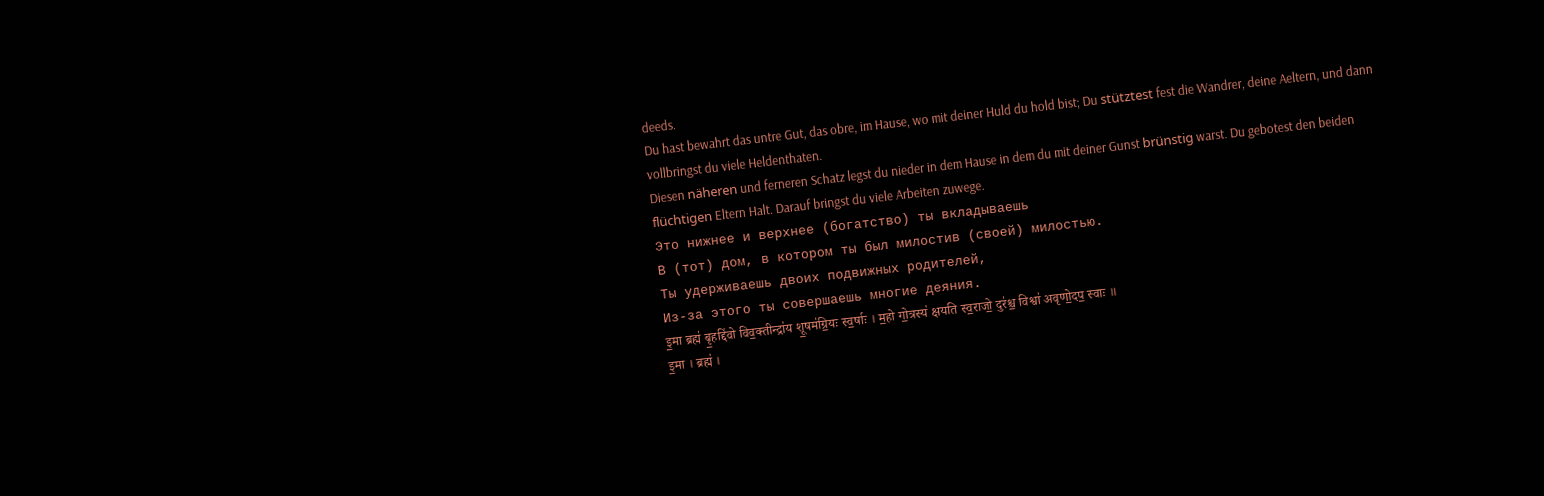deeds.
Du hast bewahrt das untre Gut, das obre, im Hause, wo mit deiner Huld du hold bist; Du stütztest fest die Wandrer, deine Aeltern, und dann vollbringst du viele Heldenthaten.
Diesen näheren und ferneren Schatz legst du nieder in dem Hause in dem du mit deiner Gunst brünstig warst. Du gebotest den beiden flüchtigen Eltern Halt. Darauf bringst du viele Arbeiten zuwege.
Это нижнее и верхнее (богатство) ты вкладываешь
В (тот) дом, в котором ты был милостив (своей) милостью.
Ты удерживаешь двоих подвижных родителей,
Из-за этого ты совершаешь многие деяния.
इ॒मा ब्रह्म॑ बृ॒हद्दि॑वो विव॒क्तीन्द्रा॑य शू॒षम॑ग्रि॒यः स्व॒र्षाः । म॒हो गो॒त्रस्य॑ क्षयति स्व॒राजो॒ दुर॑श्च॒ विश्वा॑ अवृणो॒दप॒ स्वाः ॥
इ॒मा । ब्रह्म॑ ।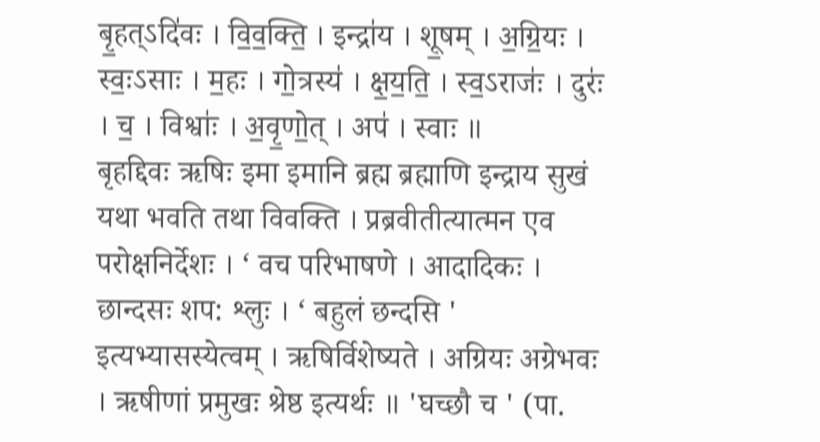बृ॒हत्ऽदि॑वः । वि॒व॒क्ति॒ । इन्द्रा॑य । शू॒षम् । अ॒ग्रि॒यः । स्वः॒ऽसाः । म॒हः । गो॒त्रस्य॑ । क्ष॒य॒ति॒ । स्व॒ऽराजः॑ । दुरः॑ । च॒ । विश्वाः॑ । अ॒वृ॒णो॒त् । अप॑ । स्वाः ॥
बृहद्दिवः ऋषिः इमा इमानि ब्रह्म ब्रह्माणि इन्द्राय सुखं यथा भवति तथा विवक्ति । प्रब्रवीतीत्यात्मन एव परोक्षनिर्देशः । ‘ वच परिभाषणे । आदादिकः । छान्दसः शप: श्लुः । ‘ बहुलं छन्दसि ' इत्यभ्यासस्येत्वम् । ऋषिर्विशेष्यते । अग्रियः अग्रेभवः । ऋषीणां प्रमुखः श्रेष्ठ इत्यर्थः ॥ 'घच्छौ च ' (पा.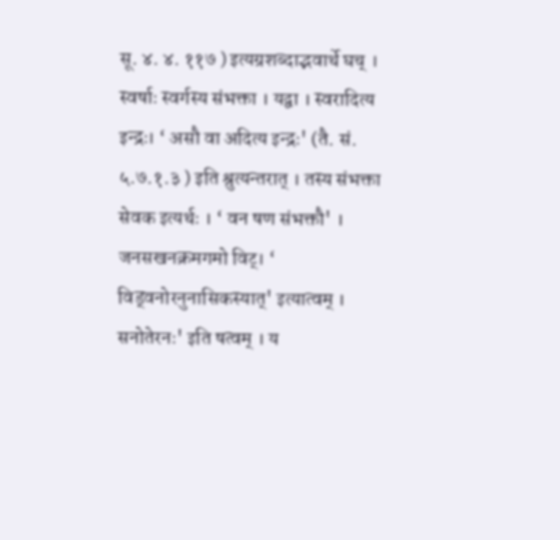सू. ४. ४. ११७ ) इत्यग्रशब्दाद्भवार्थे घच् । स्वर्षाः स्वर्गस्य संभक्ता । यद्वा । स्वरादित्य इन्द्रः। ‘ असौ वा अदित्य इन्द्रः' (तै. सं. ५.७.१.३ ) इति श्रुत्यन्तरात् । तस्य संभक्ता सेवक इत्यर्थः । ‘ वन षण संभक्तौ' । जनसखनक्रमगमो विट्। ‘ विड्वनोरनुनासिकस्यात्' इत्यात्वम् । सनोतेरनः' इति षत्वम् । य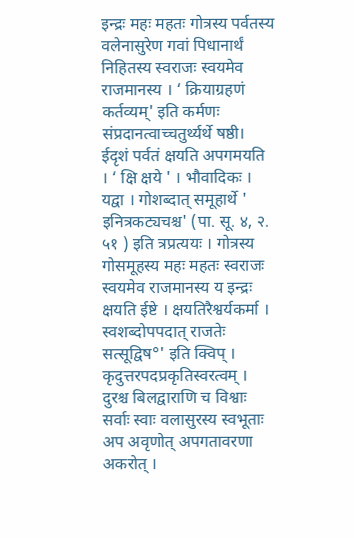इन्द्रः महः महतः गोत्रस्य पर्वतस्य वलेनासुरेण गवां पिधानार्थं निहितस्य स्वराजः स्वयमेव राजमानस्य । ‘ क्रियाग्रहणं कर्तव्यम्' इति कर्मणः संप्रदानत्वाच्चतुर्थ्यर्थे षष्ठी। ईदृशं पर्वतं क्षयति अपगमयति । ‘ क्षि क्षये ' । भौवादिकः । यद्वा । गोशब्दात् समूहार्थे ' इनित्रकट्यचश्च' (पा. सू. ४, २. ५१ ) इति त्रप्रत्ययः । गोत्रस्य गोसमूहस्य महः महतः स्वराजः स्वयमेव राजमानस्य य इन्द्रः क्षयति ईष्टे । क्षयतिरैश्वर्यकर्मा । स्वशब्दोपपदात् राजतेः सत्सूद्विष°' इति क्विप् । कृदुत्तरपदप्रकृतिस्वरत्वम् । दुरश्च बिलद्वाराणि च विश्वाः सर्वाः स्वाः वलासुरस्य स्वभूताः अप अवृणोत् अपगतावरणा अकरोत् ।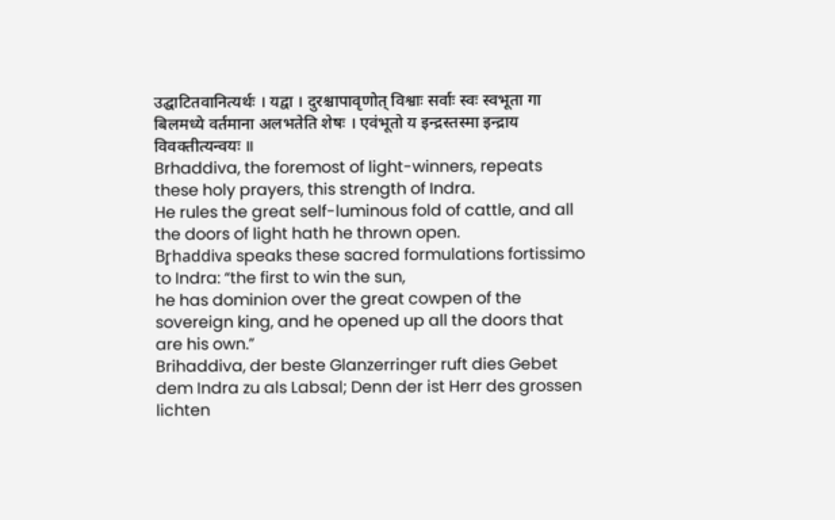उद्घाटितवानित्यर्थः । यद्वा । दुरश्चापावृणोत् विश्वाः सर्वाः स्वः स्वभूता गा बिलमध्ये वर्तमाना अलभतेति शेषः । एवंभूतो य इन्द्रस्तस्मा इन्द्राय विवक्तीत्यन्वयः ॥
Brhaddiva, the foremost of light-winners, repeats these holy prayers, this strength of Indra.
He rules the great self-luminous fold of cattle, and all the doors of light hath he thrown open.
Br̥haddiva speaks these sacred formulations fortissimo to Indra: “the first to win the sun,
he has dominion over the great cowpen of the sovereign king, and he opened up all the doors that are his own.”
Brihaddiva, der beste Glanzerringer ruft dies Gebet dem Indra zu als Labsal; Denn der ist Herr des grossen lichten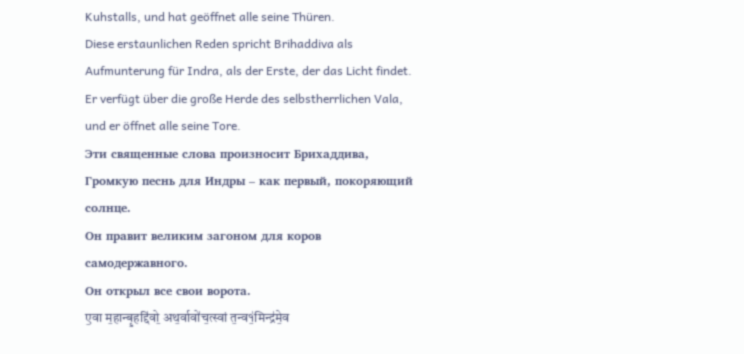Kuhstalls, und hat geöffnet alle seine Thüren.
Diese erstaunlichen Reden spricht Brihaddiva als Aufmunterung für Indra, als der Erste, der das Licht findet. Er verfügt über die große Herde des selbstherrlichen Vala, und er öffnet alle seine Tore.
Эти священные слова произносит Брихаддива,
Громкую песнь для Индры – как первый, покоряющий солнце.
Он правит великим загоном для коров самодержавного.
Он открыл все свои ворота.
ए॒वा म॒हान्बृ॒हद्दि॑वो॒ अथ॒र्वावो॑च॒त्स्वां त॒न्व१॒॑मिन्द्र॑मे॒व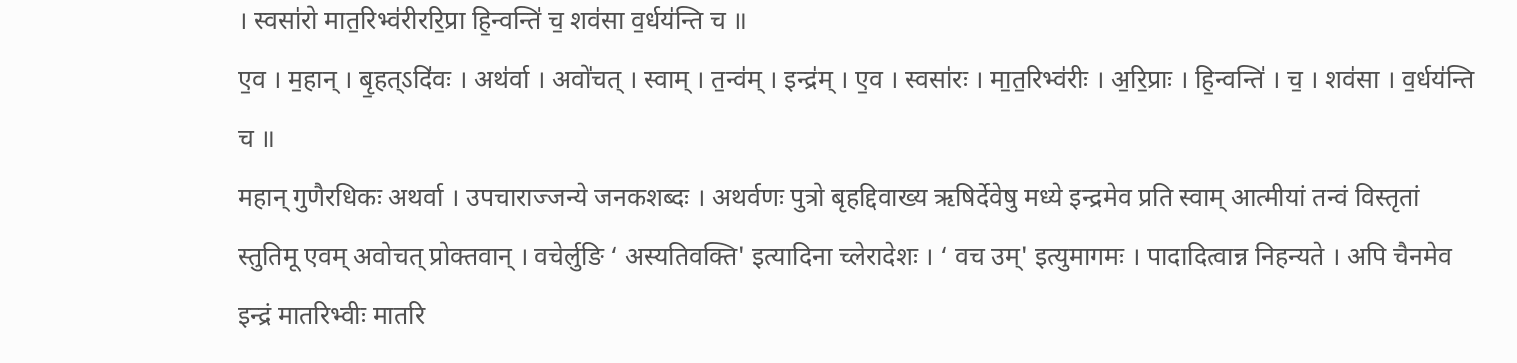। स्वसा॑रो मात॒रिभ्व॑रीररि॒प्रा हि॒न्वन्ति॑ च॒ शव॑सा व॒र्धय॑न्ति च ॥
ए॒व । म॒हान् । बृ॒हत्ऽदि॑वः । अथ॑र्वा । अवो॑चत् । स्वाम् । त॒न्व॑म् । इन्द्र॑म् । ए॒व । स्वसा॑रः । मा॒त॒रिभ्व॑रीः । अ॒रि॒प्राः । हि॒न्वन्ति॑ । च॒ । शव॑सा । व॒र्धय॑न्ति च ॥
महान् गुणैरधिकः अथर्वा । उपचाराज्जन्ये जनकशब्दः । अथर्वणः पुत्रो बृहद्दिवाख्य ऋषिर्देवेषु मध्ये इन्द्रमेव प्रति स्वाम् आत्मीयां तन्वं विस्तृतां स्तुतिमू एवम् अवोचत् प्रोक्तवान् । वचेर्लुङि ‘ अस्यतिवक्ति' इत्यादिना च्लेरादेशः । ‘ वच उम्' इत्युमागमः । पादादित्वान्न निहन्यते । अपि चैनमेव इन्द्रं मातरिभ्वीः मातरि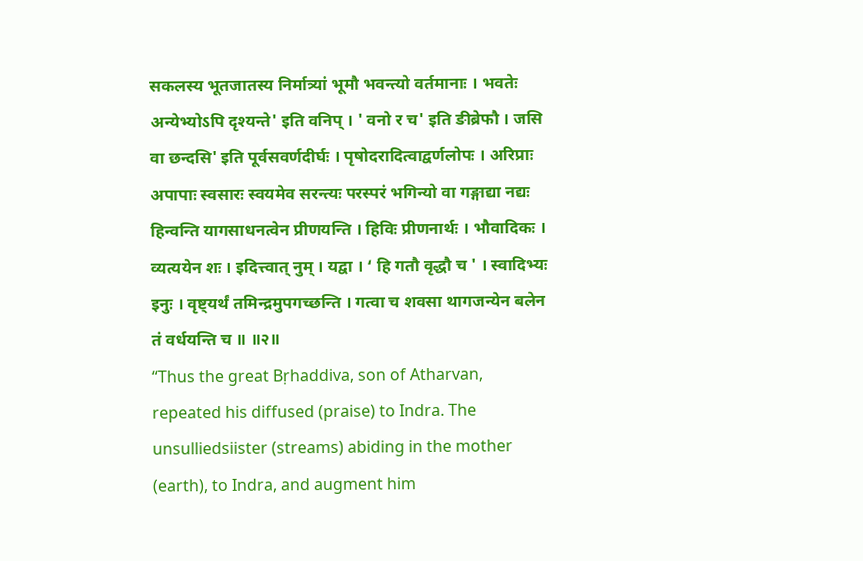सकलस्य भूतजातस्य निर्मात्र्यां भूमौ भवन्त्यो वर्तमानाः । भवतेः अन्येभ्योऽपि दृश्यन्ते' इति वनिप् । ' वनो र च' इति ङीब्रेफौ । जसि वा छन्दसि' इति पूर्वसवर्णदीर्घः । पृषोदरादित्वाद्वर्णलोपः । अरिप्राः अपापाः स्वसारः स्वयमेव सरन्त्यः परस्परं भगिन्यो वा गङ्गाद्या नद्यः हिन्वन्ति यागसाधनत्वेन प्रीणयन्ति । हिविः प्रीणनार्थः । भौवादिकः । व्यत्ययेन शः । इदित्त्वात् नुम् । यद्वा । ‘ हि गतौ वृद्धौ च ' । स्वादिभ्यः इनुः । वृष्ट्यर्थं तमिन्द्रमुपगच्छन्ति । गत्वा च शवसा थागजन्येन बलेन तं वर्धयन्ति च ॥ ॥२॥
“Thus the great Bṛhaddiva, son of Atharvan, repeated his diffused (praise) to Indra. The unsulliedsiister (streams) abiding in the mother (earth), to Indra, and augment him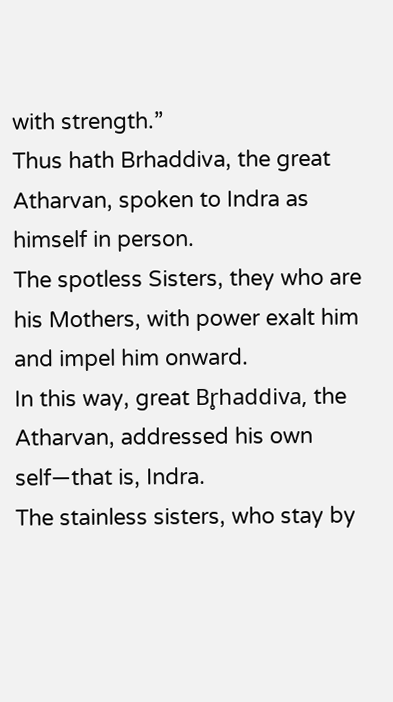with strength.”
Thus hath Brhaddiva, the great Atharvan, spoken to Indra as himself in person.
The spotless Sisters, they who are his Mothers, with power exalt him and impel him onward.
In this way, great Br̥haddiva, the Atharvan, addressed his own self—that is, Indra.
The stainless sisters, who stay by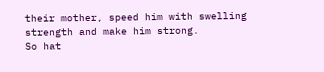their mother, speed him with swelling strength and make him strong.
So hat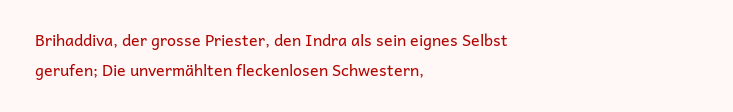Brihaddiva, der grosse Priester, den Indra als sein eignes Selbst gerufen; Die unvermählten fleckenlosen Schwestern,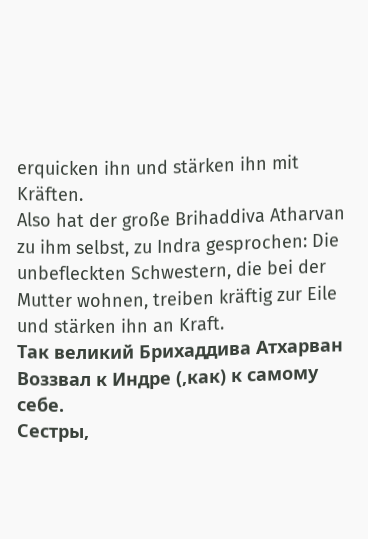erquicken ihn und stärken ihn mit Kräften.
Also hat der große Brihaddiva Atharvan zu ihm selbst, zu Indra gesprochen: Die unbefleckten Schwestern, die bei der Mutter wohnen, treiben kräftig zur Eile und stärken ihn an Kraft.
Так великий Брихаддива Атхарван
Воззвал к Индре (,как) к самому себе.
Сестры,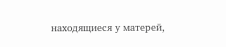находящиеся у матерей,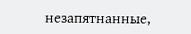незапятнанные,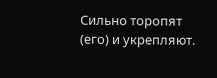Сильно торопят (его) и укрепляют.